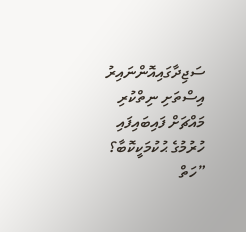ސަޖިދާގައިއޮންނައިރު އިސްތަށި ނިތްކުރި މައްޗަށް ފައިބައިފައި ހުރުމުގެ ޙުކުމަކީކޮބާ؟
”ހަތް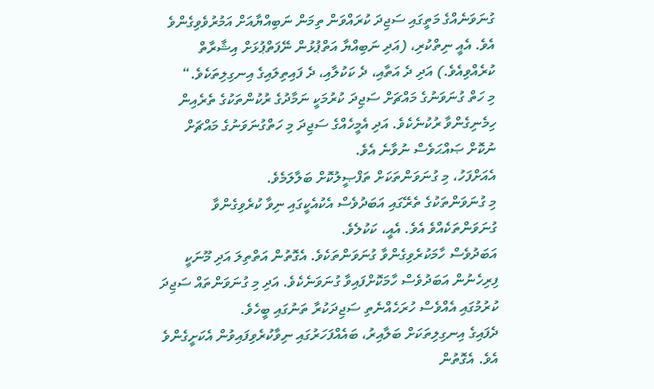ގުނަވަނެއްގެ މަތީގައި ސަޖިދަ ކުރައްވަން ތިމަން ނަބިއްޔާއަށް އަމުރުވެވިގެންވެ އެވެ. އެއީ ނިތްކުރި، (އަދި ނަބިއްޔާ އަތްޕުޅުން ނޭފަތްޕުޅަށް އިޝާރާތް ކުރެއްވިއެވެ.) އަދި ދެ އަތާއި، ދެ ކަކުލާއި، ދެ ފައިތިލައިގެ އިނގިލިތަކެވެ.“
މި ހަތް ގުނަވަނުގެ މައްޗަށް ސަޖިދަ ކުރުމަކީ ނަމާދުގެ ރުކުންތަކުގެ ތެރެއިން ހިމެނިގެންވާ ރުކުނެކެވެ. އަދި އެމީހެއްގެ ސަޖިދަ މި ހަތްގުނަވަނުގެ މައްޗަށް ނުކޮށް ޞައްޙަވެސް ނުވާނެ އެވެ.
އެއަށްފަހު، މި ގުނަވަންތަކަށް ތަފްޞީލުކޮށް ބަލާލަމެވެ.
މި ގުނަވަންތަކުގެ ތެރޭގައި އަބަދުވެސް އެކުއެކީގައި ނިވާ ކުރެވިގެންވާ ގުނަވަންތަކެއްވެ އެވެ. އެއީ، ކަކުލެވެ.
އަބަދުވެސް ހާމަކުރެވިގެންވާ ގުނަވަންތަކެވެ. އެގޮތުން އަތްތިލަ އަދި މޫނަކީ ފިރިހެނުން އަބަދުވެސް ހާމަކޮށްފައިވާ ގުނަވަނެކެވެ. އަދި މި ގުނަވަންތައް ސަޖިދަ ކުރުމުގައި އެއްވެސް ހުރަހެއްނެތި ސަޖިދަކުރާ ތަނުގައި ބީހެވެ.
ދެފައިގެ އިނގިލިތަކަށް ބަލާއިރު، ބައެއްފަހަރުގައި ނިވާކުރެވިފައިވުން އެކަށީގެންވެ އެވެ. އެގޮތުން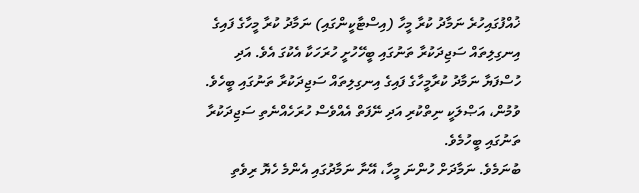ޚުއްފުގައިހުރެ ނަމާދު ކުރާ މީހާ (އިސްޓާކީންގައި) ނަމާދު ކުރާ މީހާގެ ފައިގެ އިނގިލިތައް ސަޖިދަކުރާ ތަނުގައި ބީހޭހުށީ ހުރަހަކާ އެކުގަ އެވެ. އަދި ހުސްފަޔާ ނަމާދު ކުރާމީހާގެ ފައިގެ އިނގިލިތައް ސަޖިދަކުރާ ތަނުގައި ބީހެވެ.
ވުމުން، އަޞްލަކީ ނިތްކުރި އަދި ނޭފަތް އެއްވެސް ހުރަހެއްނެތި ސަޖިދަކުރާ ތަނުގައި ބީހުމެވެ.
ބުނަމެވެ. ނަމާދަށް ހުންނަ މީހާ، އޭނާ ނަމާދުގައި އެންމެ ހެޔޮ ރިވެތި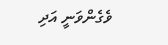ވެގެންވަނީ އަދި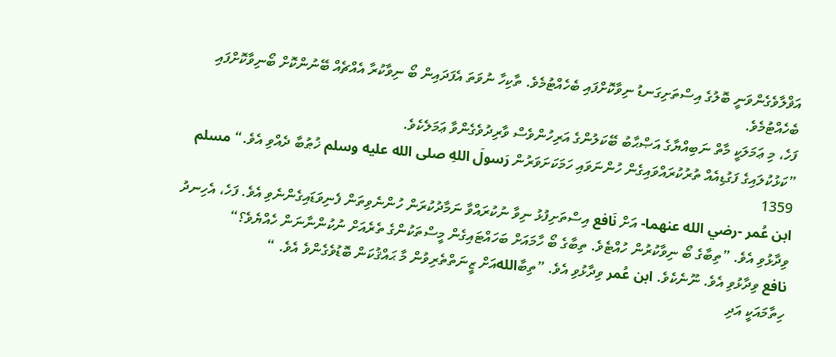އަޥްލާވެގެންވަނީ ބޮލުގެ އިސްތަށިގަނޑު ނިވާކޮށްފައި ބެހެއްޓުމެވެ. ތާކިހާ ނުވަތަ އެފަދައިން ބޯ ނިވާކުރާ އެއްޗެއް ބޭނުންކޮށް ބޯނިވާކޮށްފައި ބެހެއްޓުމެވެ.
ފަހެ، މި ޢަމަލަކީ މާތް ނަބިއްޔާގެ އަޞްޙާބު ބޭކަލުންގެ އަރިހުންވެސް ވާރިދުވެގެންވާ ޢަމަލެކެވެ.
”ކަޅުކުލައިގެ ފަގުޑިއެއް ތުރުކުރައްވައިގެން ހުންނަވައި ހަމަކަށަވަރުން رَسولَ اللهِ صلى الله عليه وسلم ޚުޠުބާ ދެއްވި އެވެ.“ مسلم 1359
ابن عُمر -رضي الله عنهما- އަށް نَافع އިސްތަށިފުޅު ނިވާ ނުކުރައްވާ ނަމާދުކުރަން ހުންނެވިތަން ފެނިވަޑައިގެންނެވި އެވެ. ފަހެ، އެހިނދު ވިދާޅުވި އެވެ. ”ތިބާގެ ބޯ ނިވާކުރުން ހުއްޓެވެ. ތިބާގެ ބޯ ހާމައަށް ބަހައްޓައިގެން މީސްތަކުންގެ ތެރެއަށް ނުކުންނާނަން ހެއްޔެވެ؟“
نافع ވިދާޅުވި އެވެ. ނޫނެކެވެ. ابن عُمر ވިދާޅުވި އެވެ. ”ތިބާاللهއަށް ޒީނަތްތެރިވުން މާ ޙައްޤުކަން ބޮޑުވެގެންވެ އެވެ. “
ހިތާމައަކީ އަދި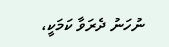ނުހަނު ދެރަވާ ކަމަކީ،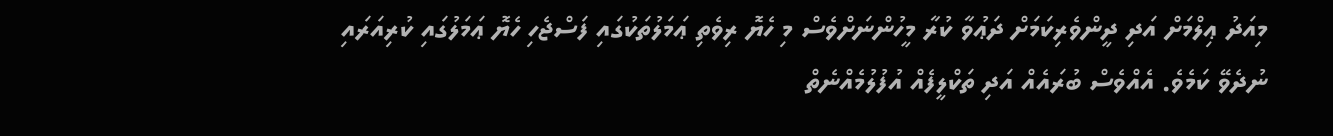މިއަދު ޢިލްމަށް އަދި ދީންވެރިކަމަށް ދަޢުވާ ކުރާ މީހުންނަށްވެސް މި ހެޔޮ ރިވެތި ޢަމަލުތަކުގައި ފަސްޖެހި ހެޔޮ ޢަމަލުގައި ކުރިއަރައި ނުދެވޭ ކަމެވެ. އެއްވެސް ބުރައެއް އަދި ތަކްލީފެއް އުފުލުމެއްނެތް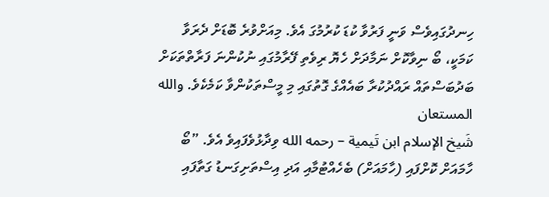ހިނދުގައިވެސް ވަނީ ފަރުވާ ކުޑަ ކުރުމުގަ އެވެ. މިއަށްވުރެ ބޮޑަށް ދެރަވާ ކަމަކީ، ބޯ ނިވާކޮށް ނަމާދަށް ހެޔޮ ރިވެތި ފޭރާމުގައި ނުކުންނަ ފަރާތްތަކަށް ބަދުބަސްތައް ރައްދުކުރާ ބައެއްގެ ގޮތުގައި މި މީސްތަކުންވާ ކަމެކެވެ. والله المستعان
شَيخ الإسلام ابن تَيمية – رحمه الله ވިދާޅުވެފައިވެ އެވެ. ”ބޯ ހާމައަށް ކޮށްފައި (ހާމައަށް) ބެހެއްޓުމާއި އަދި އިސްތަށިގަނޑު ގަތާފައި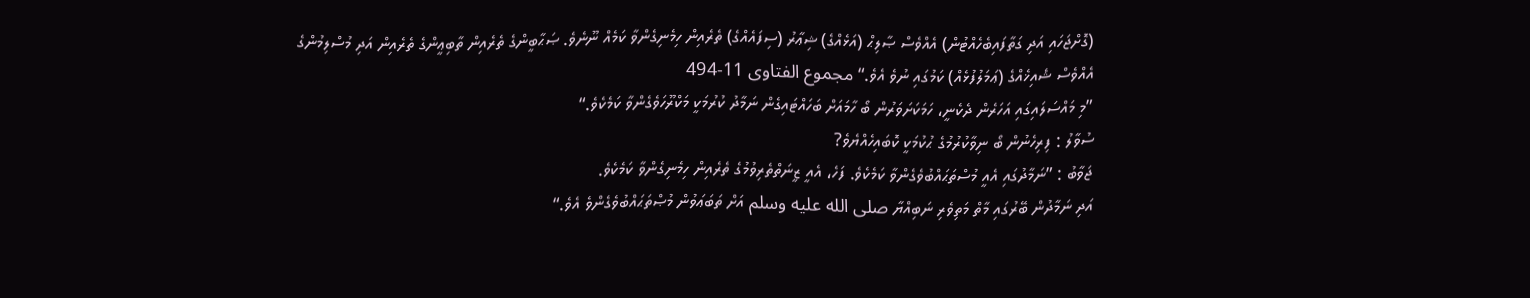(ގޮށްޖަހައި އަދި ގަތާފައިބެހެއްޓުން) އެއްވެސް ޞާލިޙް (އަޅެއްގެ) ޝިޢާރު (ސިފައެއްގެ) ތެރެއިން ހިމެނިގެންވާ ކަމެއް ނޫނެވެ. ޞަޙާބީންގެ ތެރެއިން ތާބިޢީންގެ ތެރެއިން އަދި މުސްލިމުންގެ އެއްވެސް ޝެއިޚެއްގެ (ޢަމަލުފުޅެއް) ކަމުގައި ނުވެ އެވެ.“ مجموع الفتاوى 11-494
”މި މައްސަލައިގައި އަހަރެން ދެކެނީ، ހަމަކަށަވަރުން ބޯ ހާމައަށް ބަހައްޓައިގެން ނަމާދު ކުރުމަކީ މަކްރޫހަވެގެންވާ ކަމެކެވެ.“
ސުވާލު : ފިރިހެނުން ބޯ ނިވާކުރުމުގެ ޙުކުމަކީ ކޮބައިހެއްޔެވެ?
ޖަވާބު : ”ނަމާދުގައި އެއީ މުސްތަޙައްބުވެގެންވާ ކަމެކެވެ. ފަހެ، އެއީ ޒީނަތްތެރިވުމުގެ ތެރެއިން ހިމެނިގެންވާ ކަމެކެވެ.
އަދި ނަމާދުން ބޭރުގައި މާތް މަތިވެރި ނަބިއްޔާ صلى الله عليه وسلم އަށް ތަބަޢަވުން މުޞްތަޙައްބުވެގެންވެ އެވެ.“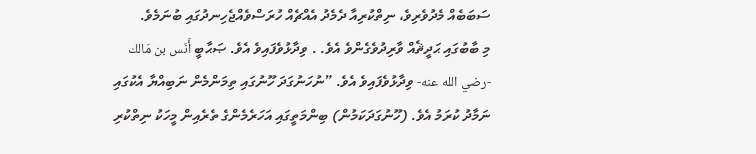ސަބަބެއް މެދުވެރިވެ، ނިތްކުރިއާ ދެމެދު އެއްޗެއް ހުރަސްވެއްޖެހިނދުގައި ބުނަމެވެ.
މި ބާބުގައި ޙަދީޘެއް ވާރިދުވެގެންވެ އެވެ. . ވިދާޅުވެފައިވެ އެވެ. ޞަޙާބީ أَنَس بن مَالك -رضي الله عنه- ވިދާޅުވެފައިވެ އެވެ. ”ނުހަނުގަދަ ހޫނުގައި ތިމަންމެން ނަބިއްޔާ އެކުގައި ނަމާދު ކުރަމު އެވެ. (ހޫނުގަދަކަމުން) ބިންމަތީގައި އަހަރެމެންގެ ތެރެއިން މީހަކު ނިތްކުރި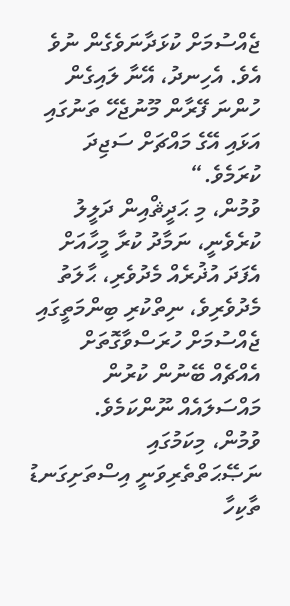ޖެއްސުމަށް ކުޅަދާނަވެގެން ނުވެ އެވެ. އެހިނދު، އޭނާ ލައިގެން ހުންނަ ފޭރާން މޫނުޖެހޭ ތަނުގައި އަޅައި އޭގެ މައްޗަށް ސަޖިދަ ކުރަމެވެ.“
ވުމުން، މި ޙަދީޘްއިން ދަލީލު ކުރެވެނީ، ނަމާދު ކުރާ މީހާއަށް އެފަދަ އުޛުރެއް މެދުވެރި، ޙާލަތު މެދުވެރިވެ، ނިތްކުރި ބިންމަތީގައި ޖެއްސުމަށް ހުރަސްވާގޮތަށް އެއްޗެއް ބޭނުން ކުރުން މައްސަލައެއް ނޫންކަމެވެ.
ވުމުން، މިކަމުގައި ނަޞޭޙަތްތެރިވަނީ އިސްތަށިގަނޑު ތާކިހާ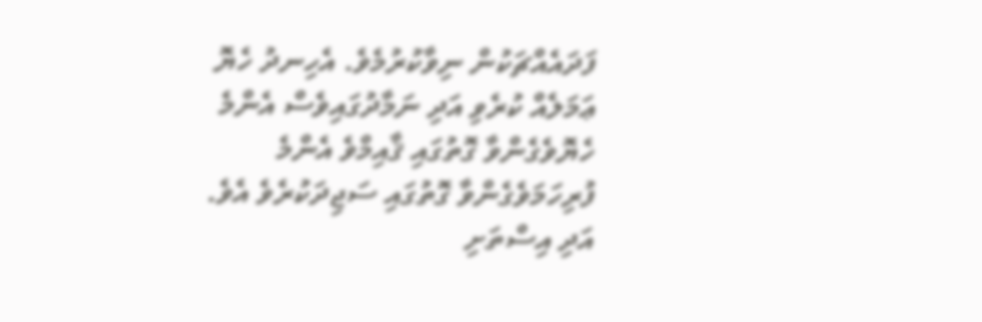ފަދައެއްޗަކުން ނިވާކުރުމެވެ. އެހިނދު ހެޔޮ ޢަމަލެއް ކުރެވި އަދި ނަމާދުގައިވެސް އެންމެ ހެޔޮވެގެންވާ ގޮތުގައި ޤާއިމްވެ އެންމެ ފުރިހަމަވެގެންވާ ގޮތުގައި ސަޖިދަކުރެވެ އެވެ.
އަދި އިސްތަށި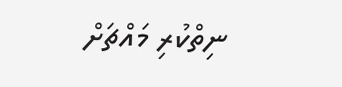ނިތްކުރި މައްޗަށް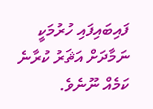ފައިބައިފައި ހުރުމަކީ ނަމާދަށް އަޘަރު ކުރާނެ ކަމެއް ނޫނެވެ.